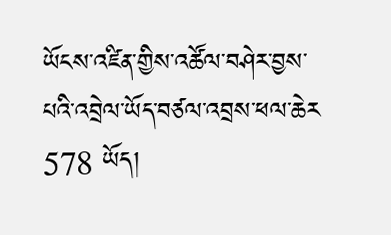ཡོངས་འཛིན་གྱིས་འཚོལ་བཤེར་བྱས་པའི་འབྲེལ་ཡོད་བཙལ་འབྲས་ཕལ་ཆེར 578 ཡོད།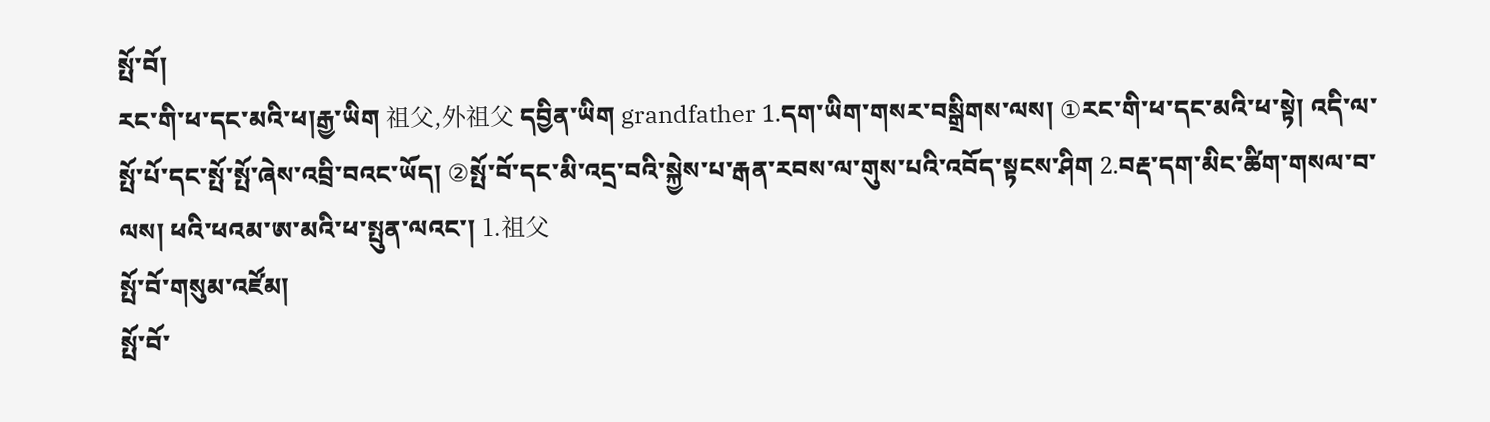སྤོ་བོ།
རང་གི་ཕ་དང་མའི་ཕ།རྒྱ་ཡིག 祖父,外祖父 དབྱིན་ཡིག grandfather 1.དག་ཡིག་གསར་བསྒྲིགས་ལས། ①རང་གི་ཕ་དང་མའི་ཕ་སྟེ། འདི་ལ་སྤོ་པོ་དང་སྤོ་སྤོ་ཞེས་འབྲི་བའང་ཡོད། ②སྤོ་བོ་དང་མི་འདྲ་བའི་སྐྱེས་པ་རྒན་རབས་ལ་གུས་པའི་འབོད་སྟངས་ཤིག 2.བརྡ་དག་མིང་ཚིག་གསལ་བ་ལས། ཕའི་ཕའམ་ཨ་མའི་ཕ་སྤུན་ལའང་། 1.祖父
སྤོ་བོ་གསུམ་འཛོམ།
སྤོ་བོ་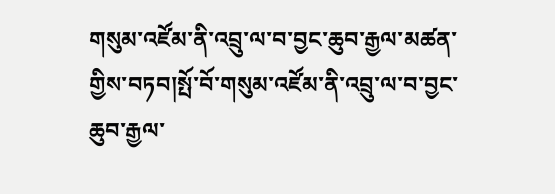གསུམ་འཛོམ་ནི་འབྲུ་ལ་བ་བྱང་ཆུབ་རྒྱལ་མཚན་གྱིས་བཏབ།སྤོ་བོ་གསུམ་འཛོམ་ནི་འབྲུ་ལ་བ་བྱང་ཆུབ་རྒྱལ་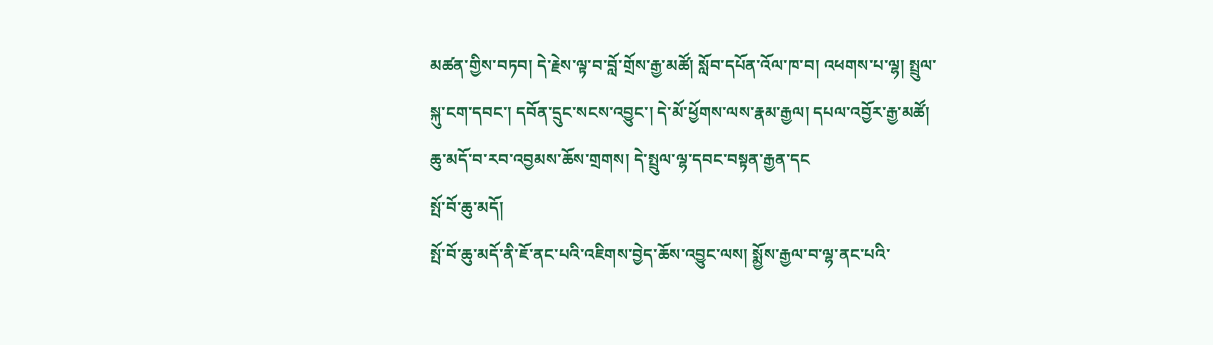མཚན་གྱིས་བཏབ། དེ་རྗེས་ལྟ་བ་བློ་གྲོས་རྒྱ་མཚོ། སློབ་དཔོན་འོལ་ཁ་བ། འཕགས་པ་ལྷ། སྤྲུལ་སྐུ་ངག་དབང་། དབོན་དྲུང་སངས་འབྱུང་། དེ་མོ་ཕྱོགས་ལས་རྣམ་རྒྱལ། དཔལ་འབྱོར་རྒྱ་མཚོ། ཆུ་མདོ་བ་རབ་འབྱམས་ཆོས་གྲགས། དེ་སྤྲུལ་ལྷ་དབང་བསྟན་རྒྱན་དང
སྤོ་བོ་ཆུ་མདོ།
སྤོ་བོ་ཆུ་མདོ་ནི་ཇོ་ནང་པའི་འཇིགས་བྱེད་ཆོས་འབྱུང་ལས། སྨྱོས་རྒྱལ་བ་ལྷ་ནང་པའི་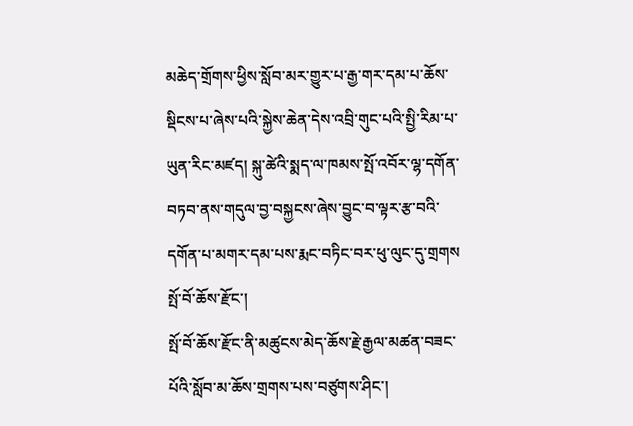མཆེད་གྲོགས་ཕྱིས་སློབ་མར་གྱུར་པ་རྒྱ་གར་དམ་པ་ཆོས་སྡིངས་པ་ཞེས་པའི་སྐྱེས་ཆེན་དེས་འབྲི་གུང་པའི་སྤྱི་རིམ་པ་ཡུན་རིང་མཛད། སྐུ་ཚེའི་སྨད་ལ་ཁམས་སྤོ་འབོར་ལྷ་དགོན་བཏབ་ནས་གདུལ་བྱ་བསྐྱངས་ཞེས་བྱུང་བ་ལྟར་རྩ་བའི་དགོན་པ་མགར་དམ་པས་རྨང་བཏིང་བར་ཕུ་ལུང་དུ་གྲགས
སྤོ་བོ་ཆོས་རྫོང་།
སྤོ་བོ་ཆོས་རྫོང་ནི་མཚུངས་མེད་ཆོས་རྗེ་རྒྱལ་མཚན་བཟང་པོའི་སློབ་མ་ཆོས་གྲགས་པས་བཙུགས་ཤིང་།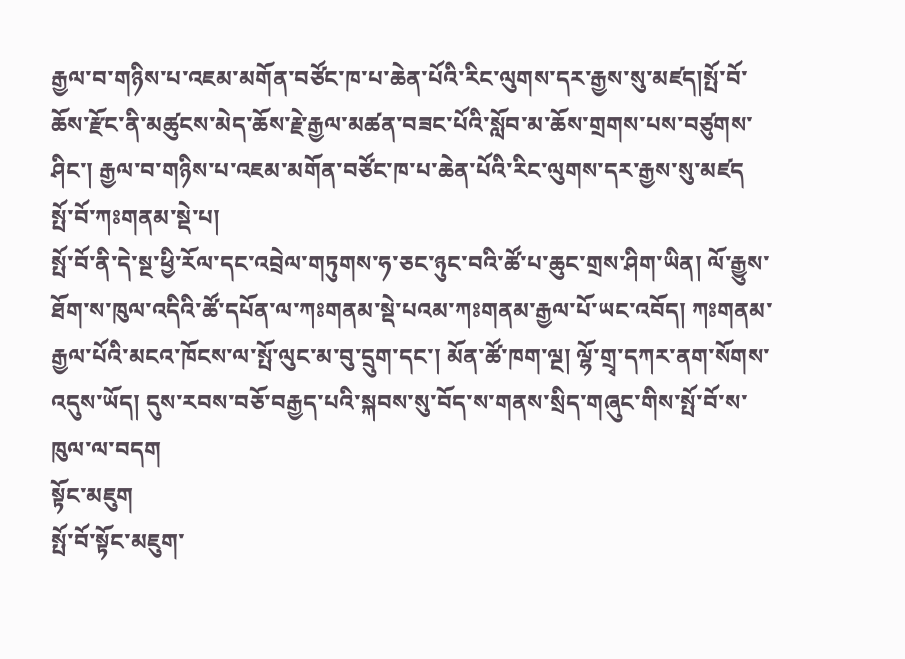རྒྱལ་བ་གཉིས་པ་འཇམ་མགོན་བཙོང་ཁ་པ་ཆེན་པོའི་རིང་ལུགས་དར་རྒྱས་སུ་མཛད།སྤོ་བོ་ཆོས་རྫོང་ནི་མཚུངས་མེད་ཆོས་རྗེ་རྒྱལ་མཚན་བཟང་པོའི་སློབ་མ་ཆོས་གྲགས་པས་བཙུགས་ཤིང་། རྒྱལ་བ་གཉིས་པ་འཇམ་མགོན་བཙོང་ཁ་པ་ཆེན་པོའི་རིང་ལུགས་དར་རྒྱས་སུ་མཛད
སྤོ་བོ་ཀཿགནམ་སྡེ་པ།
སྤོ་བོ་ནི་དེ་སྔ་ཕྱི་རོལ་དང་འབྲེལ་གཏུགས་ཧ་ཅང་ཉུང་བའི་ཚོ་པ་ཆུང་གྲས་ཤིག་ཡིན། ལོ་རྒྱུས་ཐོག་ས་ཁུལ་འདིའི་ཚོ་དཔོན་ལ་ཀཿགནམ་སྡེ་པའམ་ཀཿགནམ་རྒྱལ་པོ་ཡང་འབོད། ཀཿགནམ་རྒྱལ་པོའི་མངའ་ཁོངས་ལ་སྤོ་ལུང་མ་བུ་དྲུག་དང་། མོན་ཚོ་ཁག་ལྔ། ལྷོ་གྲྭ་དཀར་ནག་སོགས་འདུས་ཡོད། དུས་རབས་བཅོ་བརྒྱད་པའི་སྐབས་སུ་བོད་ས་གནས་སྲིད་གཞུང་གིས་སྤོ་བོ་ས་ཁུལ་ལ་བདག
སྟོང་མཇུག
སྤོ་བོ་སྟོང་མཇུག་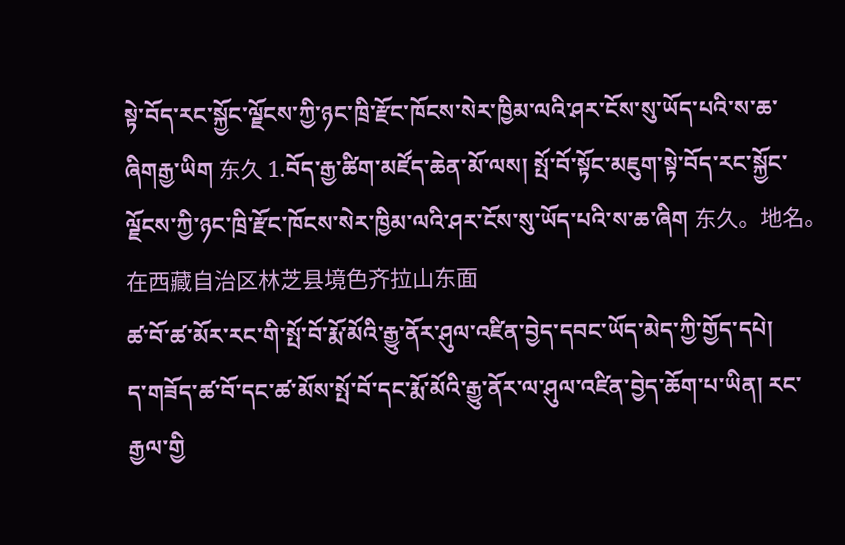སྟེ་བོད་རང་སྐྱོང་ལྗོངས་ཀྱི་ཉང་ཁྲི་རྫོང་ཁོངས་སེར་ཁྱིམ་ལའི་ཤར་ངོས་སུ་ཡོད་པའི་ས་ཆ་ཞིགརྒྱ་ཡིག 东久 1.བོད་རྒྱ་ཚིག་མཛོད་ཆེན་མོ་ལས། སྤོ་བོ་སྟོང་མཇུག་སྟེ་བོད་རང་སྐྱོང་ལྗོངས་ཀྱི་ཉང་ཁྲི་རྫོང་ཁོངས་སེར་ཁྱིམ་ལའི་ཤར་ངོས་སུ་ཡོད་པའི་ས་ཆ་ཞིག 东久。地名。在西藏自治区林芝县境色齐拉山东面
ཚ་བོ་ཚ་མོར་རང་གི་སྤོ་བོ་རྨོ་མོའི་རྒྱུ་ནོར་ཤུལ་འཛིན་བྱེད་དབང་ཡོད་མེད་ཀྱི་གྱོད་དཔེ།
ད་གཟོད་ཚ་བོ་དང་ཚ་མོས་སྤོ་བོ་དང་རྨོ་མོའི་རྒྱུ་ནོར་ལ་ཤུལ་འཛིན་བྱེད་ཆོག་པ་ཡིན། རང་རྒྱལ་གྱི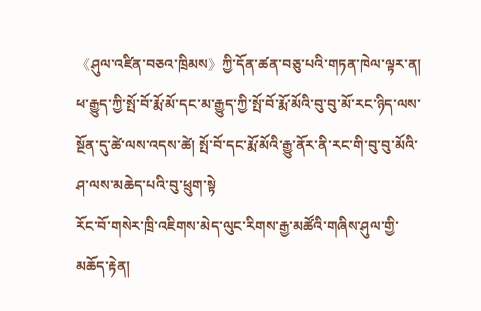《ཤུལ་འཛིན་བཅའ་ཁྲིམས》ཀྱི་དོན་ཚན་བཅུ་པའི་གཏན་ཁེལ་ལྟར་ན། ཕ་རྒྱུད་ཀྱི་སྤོ་བོ་རྨོ་མོ་དང་མ་རྒྱུད་ཀྱི་སྤོ་བོ་རྨོ་མོའི་བུ་བུ་མོ་རང་ཉིད་ལས་སྔོན་དུ་ཚེ་ལས་འདས་ཚེ། སྤོ་བོ་དང་རྨོ་མོའི་རྒྱུ་ནོར་ནི་རང་གི་བུ་བུ་མོའི་ཤ་ལས་མཆེད་པའི་བུ་ཕྲུག་སྟེ
རོང་བོ་གསེར་ཁྲི་འཇིགས་མེད་ལུང་རིགས་རྒྱ་མཚོའི་གཞིས་ཤུལ་གྱི་མཆོད་རྟེན།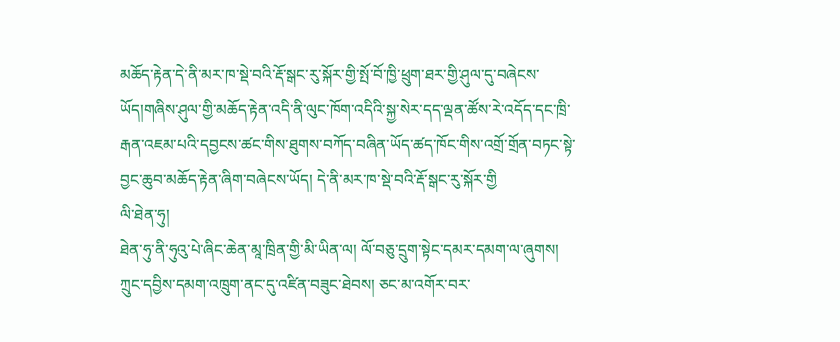མཆོད་རྟེན་དེ་ནི་མར་ཁ་སྡེ་བའི་རྡོ་སྒང་རུ་སྐོར་གྱི་སྤོ་བོ་ཁྱི་ཕྲུག་ཐར་གྱི་ཤུལ་དུ་བཞེངས་ཡོད།གཞིས་ཤུལ་གྱི་མཆོད་རྟེན་འདི་ནི་ལུང་ཁོག་འདིའི་སྐྱ་སེར་དད་ལྡན་ཚོས་རེ་འདོད་དང་ཁྲི་རྒན་འཇམ་པའི་དབྱངས་ཚང་གིས་ཐུགས་བཀོད་བཞིན་ཡོད་ཚད་ཁོང་གིས་འགྲོ་གྲོན་བཏང་སྟེ་བྱང་ཆུབ་མཆོད་རྟེན་ཞིག་བཞེངས་ཡོད། དེ་ནི་མར་ཁ་སྡེ་བའི་རྡོ་སྒང་རུ་སྐོར་གྱི
ལི་ཐེན་ཧུ།
ཐེན་ཧུ་ནི་ཧུའུ་པེ་ཞིང་ཆེན་མཱ་ཁྲིན་གྱི་མི་ཡིན་ལ། ལོ་བཅུ་དྲུག་སྟེང་དམར་དམག་ལ་ཞུགས། ཀྲུང་དབྱིས་དམག་འཁྲུག་ནང་དུ་འཛིན་བཟུང་ཐེབས། ཅང་མ་འགོར་བར་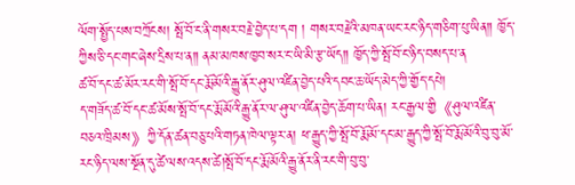ལོག་སྤྱོད་པས་བཀྲོངས། སྤོ་བོ་ང་ནི་གསར་བརྗེ་བྱེད་པ་དག ། གསར་བརྗེའི་མཁན་ཡང་རང་ཉིད་གཅིག་པུ་ཡིན༎ ཁྱོད་ཀྱིས་ཅི་དང་གང་ཞེས་དྲིས་པ་ན༎ ནམ་མཁས་ཁྱབ་སར་ང་ཡི་མི་རྩ་ཡོད༎ ཁྱོད་ཀྱི་སྤོ་བོ་ང་ཉིད་བསད་པ་ན
ཚ་བོ་དང་ཚ་མོར་རང་གི་སྤོ་བོ་དང་རྨོ་མོའི་རྒྱུ་ནོར་ཤུལ་འཛིན་བྱེད་པའི་དབང་ཆ་ཡོད་མེད་ཀྱི་གྱོད་དཔེ།
ད་གཟོད་ཚ་བོ་དང་ཚ་མོས་སྤོ་བོ་དང་རྨོ་མོའི་རྒྱུ་ནོར་ལ་ཤུལ་འཛིན་བྱེད་ཆོག་པ་ཡིན། རང་རྒྱལ་གྱི《ཤུལ་འཛིན་བཅའ་ཁྲིམས》ཀྱི་དོན་ཚན་བཅུ་པའི་གཏན་ཁེལ་ལྟར་ན། ཕ་རྒྱུད་ཀྱི་སྤོ་བོ་རྨོ་མོ་དང་མ་རྒྱུད་ཀྱི་སྤོ་བོ་རྨོ་མོའི་བུ་བུ་མོ་རང་ཉིད་ལས་སྔོན་དུ་ཚེ་ལས་འདས་ཚེ།སྤོ་བོ་དང་རྨོ་མོའི་རྒྱུ་ནོར་ནི་རང་གི་བུ་བུ་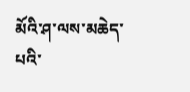མོའི་ཤ་ལས་མཆེད་པའི་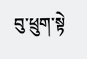བུ་ཕྲུག་སྟེ